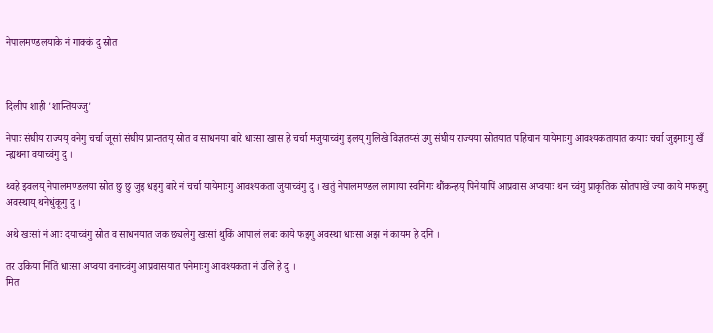नेपालमण्डलयाके नं गाक्कं दु स्रोत



दिलीप शाही 'शान्तियज्जु'

नेपाः संघीय राज्यय् वनेगु चर्चा जूसां संघीय प्रान्ततय् स्रोत व साधनया बारे धाःसा खास हे चर्चा मजुयाच्वंगु इलय् गुलिखे विज्ञतय्सं उगु संघीय राज्यया स्रोतयात पहिचान यायेमाःगु आवश्यकतायात कयाः चर्चा जुइमाःगु खँ न्ह्यथना वयाच्वंगु दु ।

थ्वहे झ्वलय् नेपालमण्डलया स्रोत छु छु जुइ धइगु बारे नं चर्चा यायेमाःगु आवश्यकता जुयाच्वंगु दु । खतुं नेपालमण्डल लागाया स्वनिगः थौंकन्हय् पिनेयापिं आप्रवास अप्वयाः थन च्वंगु प्राकृतिक स्रोतपाखें ज्या काये मफइगु अवस्थाय् थनेधुंकूगु दु ।

अथे खःसां नं आः दयाच्वंगु स्रोत व साधनयात जक छ्यलेगु खःसां थुकिं आपालं लबः काये फइगु अवस्था धाःसा अझ नं कायम हे दनि ।

तर उकिया निंतिं धाःसा अप्वया वनाच्वंगु आप्रवासयात पनेमाःगु आवश्यकता नं उलि हे दु ।
मित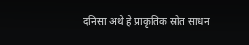दनिसा अथे हे प्राकृतिक स्रोत साधन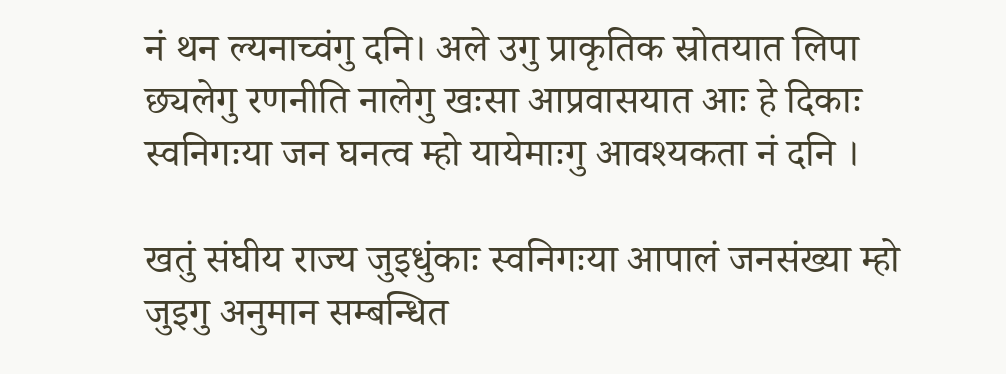नं थन ल्यनाच्वंगु दनि। अले उगु प्राकृतिक स्रोतयात लिपा छ्यलेगु रणनीति नालेगु खःसा आप्रवासयात आः हे दिकाः स्वनिगःया जन घनत्व म्हो यायेमाःगु आवश्यकता नं दनि ।

खतुं संघीय राज्य जुइधुंकाः स्वनिगःया आपालं जनसंख्या म्हो जुइगु अनुमान सम्बन्धित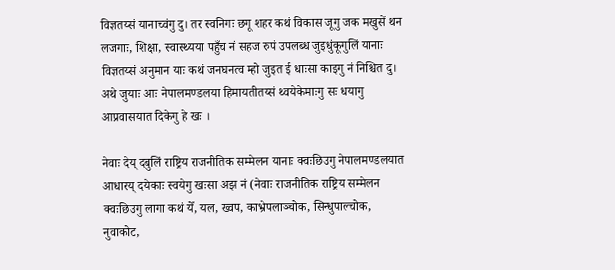विज्ञतय्सं यानाच्वंगु दु। तर स्वनिगः छगू शहर कथं विकास जूगु जक मखुसें थन लजगाः, शिक्षा, स्वास्थ्यया पहुँच नं सहज रुपं उपलब्ध जुइधुंकूगुलिं यानाः विज्ञतय्सं अनुमान याः कथं जनघनत्व म्हो जुइत ई धाःसा काइगु नं निश्चित दु। अथे जुयाः आः नेपालमण्डलया हिमायतीतय्सं थ्वयेकेमाःगु सः धयागु आप्रवासयात दिकेगु हे खः ।

नेवाः देय् दबुलिं राष्ट्रिय राजनीतिक सम्मेलन यानाः क्वःछिउगु नेपालमण्डलयात आधारय् दयेकाः स्वयेगु खःसा अझ नं (नेवाः राजनीतिक राष्ट्रिय सम्मेलन क्वःछिउगु लागा कथं येँ, यल, ख्वप, काभ्रेपलाञ्चोक, सिन्धुपाल्चोक, नुवाकोट,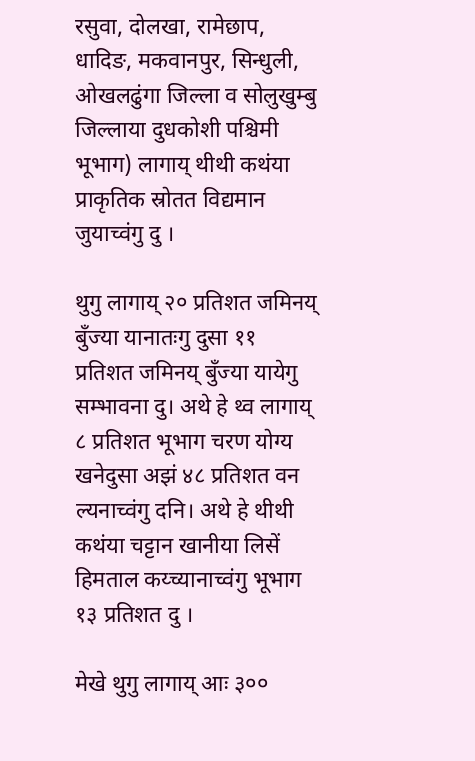रसुवा, दोलखा, रामेछाप, धादिङ, मकवानपुर, सिन्धुली, ओखलढुंगा जिल्ला व सोलुखुम्बु जिल्लाया दुधकोशी पश्चिमी भूभाग) लागाय् थीथी कथंया प्राकृतिक स्रोतत विद्यमान जुयाच्वंगु दु ।

थुगु लागाय् २० प्रतिशत जमिनय् बुँज्या यानातःगु दुसा ११ प्रतिशत जमिनय् बुँज्या यायेगु सम्भावना दु। अथे हे थ्व लागाय् ८ प्रतिशत भूभाग चरण योग्य खनेदुसा अझं ४८ प्रतिशत वन ल्यनाच्वंगु दनि। अथे हे थीथी कथंया चट्टान खानीया लिसें हिमताल कय्च्यानाच्वंगु भूभाग १३ प्रतिशत दु ।

मेखे थुगु लागाय् आः ३००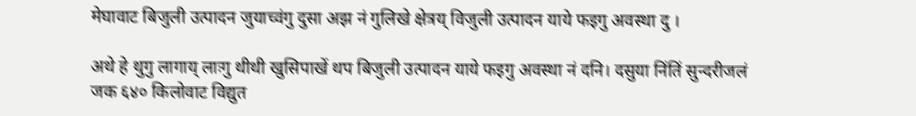मेघावाट बिजुली उत्पादन जुयाच्वंगु दुसा अझ नं गुलिखे क्षेत्रय् विजुली उत्पादन याये फइगु अवस्था दु ।

अथे हे थुगु लागाय् लाःगु थीथी खुसिपाखें थप बिजुली उत्पादन याये फइगु अवस्था नं दनि। दसुया निंतिं सुन्दरीजलं जक ६४० किलोवाट विद्युत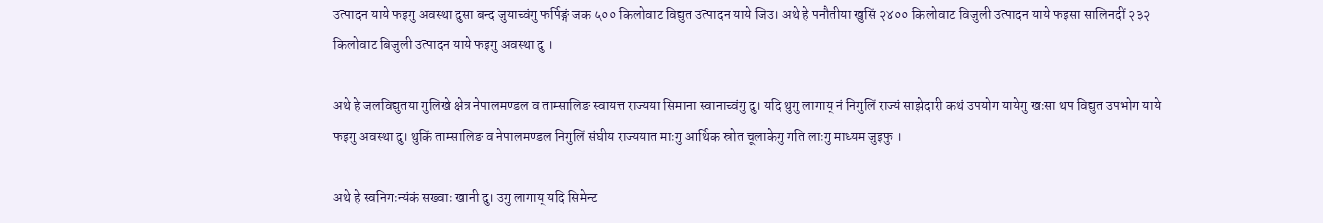उत्पादन याये फइगु अवस्था दुसा बन्द जुयाच्वंगु फर्पिङ्गं जक ५०० किलोवाट विद्युत उत्पादन याये जिउ। अथे हे पनौतीया खुसिं २४०० किलोवाट विजुली उत्पादन याये फइसा सालिनदीं २३२ किलोवाट बिजुली उत्पादन याये फइगु अवस्था दु ।

अथे हे जलविद्युतया गुलिखे क्षेत्र नेपालमण्डल व ताम्सालिङ स्वायत्त राज्यया सिमाना स्वानाच्वंगु दु। यदि थुगु लागाय् नं निगुलिं राज्यं साझेदारी कथं उपयोग यायेगु खःसा थप विद्युत उपभोग याये फइगु अवस्था दु। थुकिं ताम्सालिङ व नेपालमण्डल निगुलिं संघीय राज्ययात माःगु आर्थिक स्रोत चूलाकेगु गति लाःगु माध्यम जुइफु ।

अथे हे स्वनिगःन्यंकं सख्वाः खानी दु। उगु लागाय् यदि सिमेन्ट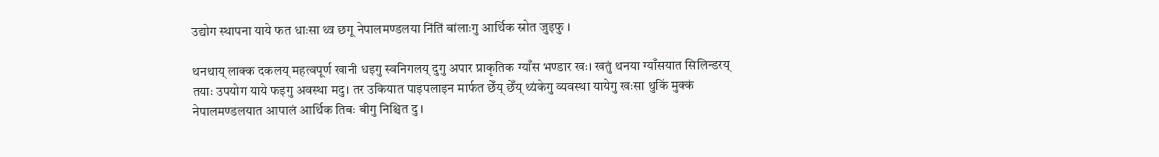उद्योग स्थापना याये फत धाःसा थ्व छगू नेपालमण्डलया निंतिं बांलाःगु आर्थिक स्रोत जुइफु ।

थनथाय् लाक्क दकलय् महत्वपूर्ण खानी धइगु स्वनिगलय् दुगु अपार प्राकृतिक ग्याँस भण्डार खः। खतुं थनया ग्याँसयात सिलिन्डरय् तयाः उपयोग याये फइगु अवस्था मदु। तर उकियात पाइपलाइन मार्फत छेँय् छेँय् थ्यंकेगु व्यवस्था यायेगु खःसा थुकिं मुक्कं नेपालमण्डलयात आपालं आर्थिक तिबः बीगु निश्चित दु ।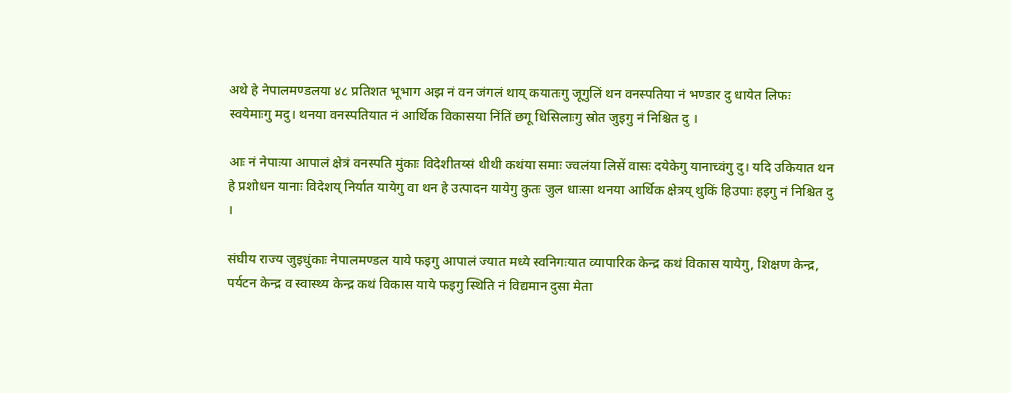अथे हे नेपालमण्डलया ४८ प्रतिशत भूभाग अझ नं वन जंगलं थाय् कयातःगु जूगुलिं थन वनस्पतिया नं भण्डार दु धायेत लिफः स्वयेमाःगु मदु। थनया वनस्पतियात नं आर्थिक विकासया निंतिं छगू धिसिलाःगु स्रोत जुइगु नं निश्चित दु ।

आः नं नेपाःया आपालं क्षेत्रं वनस्पति मुंकाः विदेशीतय्सं थीथी कथंया समाः ज्वलंया लिसें वासः दयेकेगु यानाच्वंगु दु। यदि उकियात थन हे प्रशोधन यानाः विदेशय् निर्यात यायेगु वा थन हे उत्पादन यायेगु कुतः जुल धाःसा थनया आर्थिक क्षेत्रय् थुकिं हिउपाः हइगु नं निश्चित दु ।

संघीय राज्य जुइधुंकाः नेपालमण्डल याये फइगु आपालं ज्यात मध्ये स्वनिगःयात व्यापारिक केन्द्र कथं विकास यायेगु, शिक्षण केन्द्र, पर्यटन केन्द्र व स्वास्थ्य केन्द्र कथं विकास याये फइगु स्थिति नं विद्यमान दुसा मेता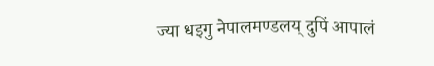ज्या धइगु नेपालमण्डलय् दुपिं आपालं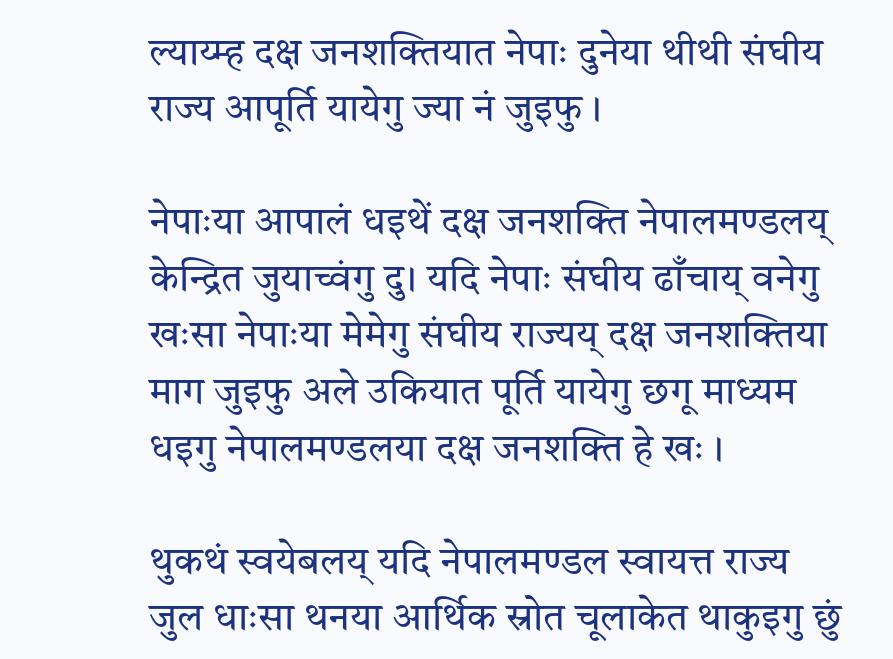ल्याय्म्ह दक्ष जनशक्तियात नेपाः दुनेया थीथी संघीय राज्य आपूर्ति यायेगु ज्या नं जुइफु ।

नेपाःया आपालं धइथें दक्ष जनशक्ति नेपालमण्डलय् केन्द्रित जुयाच्वंगु दु। यदि नेपाः संघीय ढाँचाय् वनेगु खःसा नेपाःया मेमेगु संघीय राज्यय् दक्ष जनशक्तिया माग जुइफु अले उकियात पूर्ति यायेगु छगू माध्यम धइगु नेपालमण्डलया दक्ष जनशक्ति हे खः ।

थुकथं स्वयेबलय् यदि नेपालमण्डल स्वायत्त राज्य जुल धाःसा थनया आर्थिक स्रोत चूलाकेत थाकुइगु छुं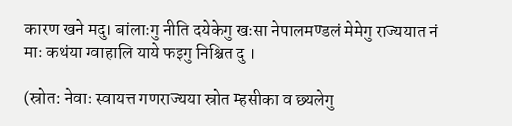कारण खने मदु। बांलाःगु नीति दयेकेगु खःसा नेपालमण्डलं मेमेगु राज्ययात नं माः कथंया ग्वाहालि याये फइगु निश्चित दु ।

(स्रोत: नेवाः स्वायत्त गणराज्यया स्रोत म्हसीका व छ्यलेगु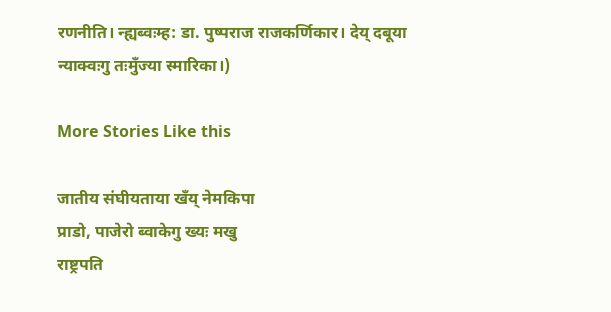रणनीति। न्ह्यब्वःम्ह: डा. पुष्पराज राजकर्णिकार। देय् दबूया न्याक्वःगु तःमुँज्या स्मारिका।)

More Stories Like this

जातीय संघीयताया खँय् नेमकिपा
प्राडो, पाजेरो ब्वाकेगु ख्यः मखु
राष्ट्रपति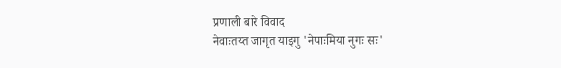प्रणाली बारे विवाद
नेवाःतय्त जागृत याइगु 'नेपाःमिया नुगः सः'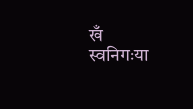खँ स्वनिगःया